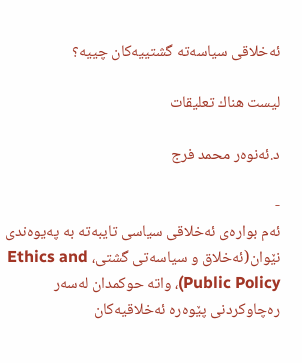ئه‌خلاقی سیاسه‌ته‌ گشتییه‌كان چییه‌؟

ليست هناك تعليقات

د.ئەنوەر محمد فرج

-
ئه‌م بواره‌ى ئه‌خلاقی سیاسی تایبه‌ته‌ به‌ په‌یوه‌ندی نێوان(ئه‌خلاق و سیاسه‌تی گشتی، Ethics and Public Policy)، واته‌ حوكمدان له‌سه‌ر ره‌چاوكردنی پێوه‌ره‌ ئه‌خلاقیه‌كان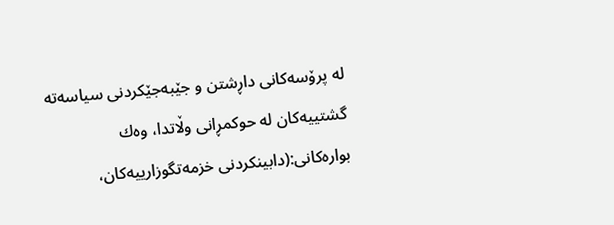له‌ پرۆسه‌كانی داڕشتن و جێبه‌جێكردنی سیاسه‌ته‌ گشتییه‌كان له‌ حوكمڕانی وڵاتدا، وه‌ك بواره‌كانی:(دابینكردنی خزمه‌تگوزارییه‌‌كان،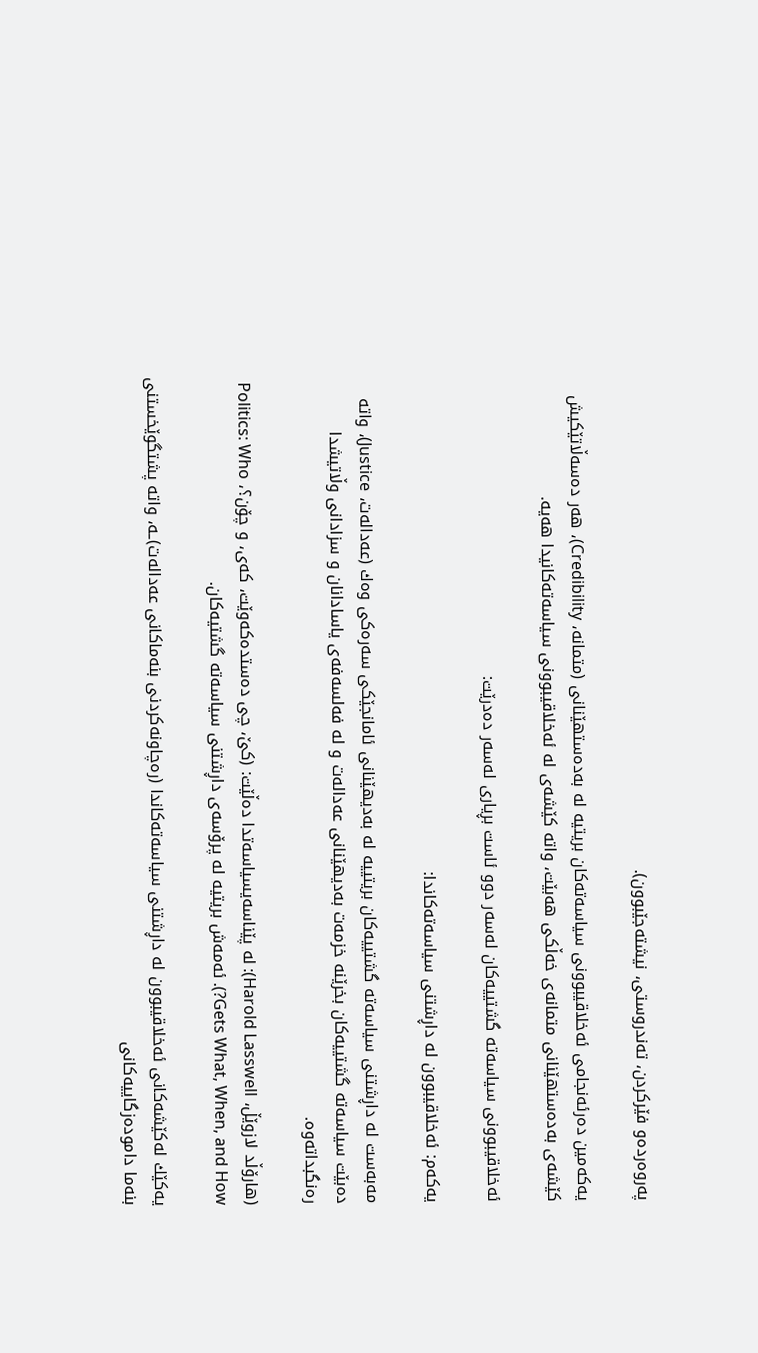په‌روه‌رده‌و فێركردن، ته‌ندروستی، نیشته‌جێبوون).

یه‌كه‌مین ده‌رئه‌نجامی ئه‌خلاقیبوونی سیاسه‌ته‌كان بریتیه‌ له‌ به‌ده‌ستهێنانی (متمانه‌، Credibility)، هه‌ر ده‌سه‌ڵاتێكیش كێشه‌ى به‌ده‌ستهێنانی متمانه‌ى خه‌ڵكی هه‌بێت، واته‌ كێشه‌ى له‌ ئه‌خلاقیبوونی سیاسه‌ته‌كانیدا هه‌یه‌.

ئه‌خلاقیبوونی سیاسه‌ته‌ گشتییه‌كان له‌سه‌ر دوو ئاست بڕیاری له‌سه‌ر ده‌درێت:

یه‌كه‌م: ئه‌خلاقیبوون له‌ داڕشتنی سیاسه‌ته‌كاندا:

مه‌به‌ست له‌ داڕشتنی سیاسه‌ته‌ گشتییه‌كان بریتییه‌ له‌ به‌دیهێنانی ئامانجێكی سه‌ره‌كی وه‌ك (عه‌داله‌ت، Justice)، واته‌ ده‌بێت سیاسه‌ته‌ گشتییه‌كان بخرێنه‌ خزمه‌ت به‌دیهێنانی عه‌داله‌ت و له‌ فه‌‌لسه‌فه‌ی یاسادانان و سزادانی وڵاتیشدا ره‌نگبداته‌وه‌.

(هارۆڵد لازوێڵ، Harold Lasswell): له‌ پێناسه‌یسیاسه‌تدا ده‌ڵێت: (كێ، چی ده‌ستده‌كه‌وێت، كه‌ی، و چۆن؟، Politics: Who Gets What, When, and How?). ئه‌مه‌ش بریتیه‌ له‌ پرۆسه‌ى داڕشتنی سیاسه‌ته‌ گشتیه‌كان‌.

یه‌كێك له‌كێشه‌كانی ئه‌خلاقیبوون له‌ داڕشتنی سیاسه‌ته‌كاندا (ره‌چاونه‌كردنی بنه‌ماكانی عه‌داله‌ت)ـه، واته‌ پشتگوێخستنی بنه‌ما داموده‌زگاییه‌كانی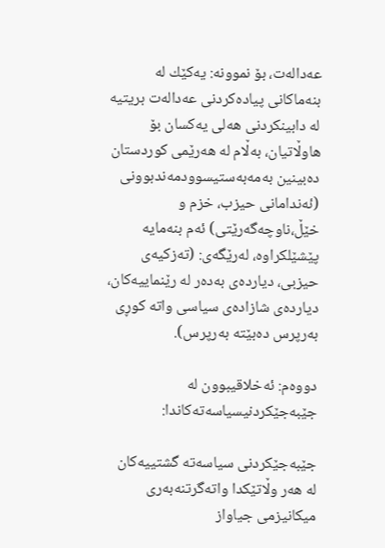عه‌داله‌ت، بۆ نموونه‌: یه‌كێك له‌ بنه‌ما‌كانی پیاده‌كردنی عه‌داله‌ت بریتیه‌ له‌ دابینكردنی هه‌لی یه‌كسان بۆ هاوڵاتیان، به‌ڵام له‌ هه‌رێمی كوردستان ده‌بینین به‌مه‌به‌ستیسوودمه‌ندبوونی (ئه‌ندامانی حیزب، خزم و خێڵ،ناوچه‌گه‌رێتی) ئه‌م بنه‌مایه‌ پێشێلكراوه‌، له‌رێگه‌ى: (ته‌زكیه‌ی حیزبی، دیارده‌ى به‌ده‌ر له‌ رێنماییه‌كان، دیارده‌ى شازاده‌ی سیاسی واته‌ كوڕی به‌رپرس ده‌بێته‌ به‌رپرس).

دووه‌م: ئه‌خلاقیبوون له‌ جێبه‌جێكردنیسیاسه‌ته‌كاندا:

جێبه‌جێكردنی سیاسه‌ته‌ گشتییه‌كان له‌ هه‌ر وڵاتێكدا واته‌گرتنه‌به‌ری میكانیزمی جیاواز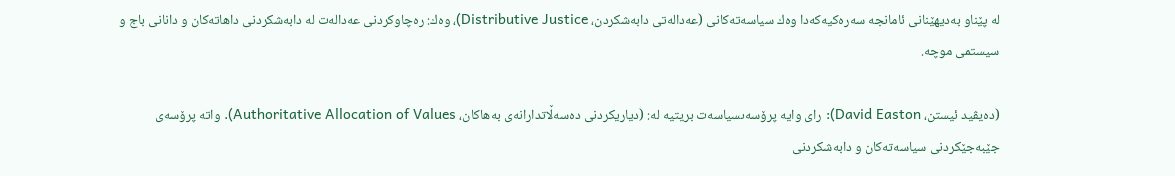له‌ پێناو به‌دیهێنانی ئامانجه‌ سه‌ره‌كیه‌كه‌دا وه‌ك سیاسه‌ته‌كانی (عه‌داله‌تی دابه‌شكردن، Distributive Justice)، وه‌ك: ره‌چاوكردنی عه‌داله‌ت له‌ دابه‌شكردنی داهاته‌كان و دانانی باج و سیستمی موچه‌.

(ده‌یڤید ئیستن، David Easton): رای وایه‌ پرۆسه‌ىسیاسه‌ت بریتیه‌ له‌: (دیاریكردنی ده‌سه‌ڵاتدارانه‌ى به‌هاكان، Authoritative Allocation of Values). واته‌ پرۆسه‌ى جێبه‌جێكردنی سیاسه‌ته‌‌كان و دابه‌شكردنی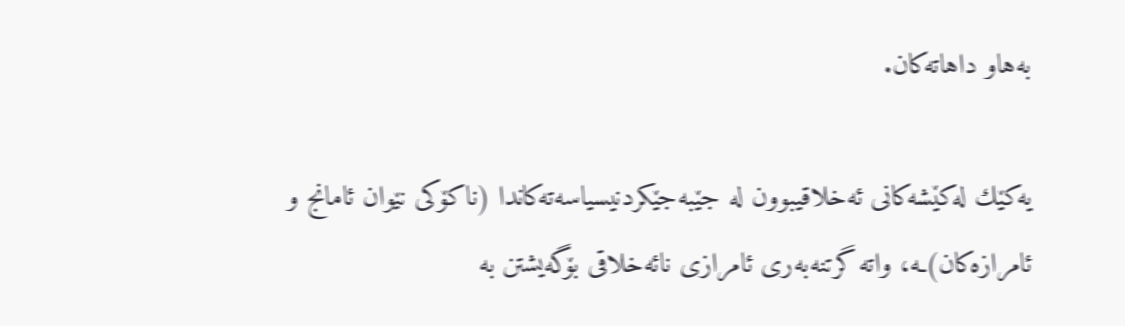به‌هاو داهاته‌كان.

یه‌كێك له‌كێشه‌كانی ئه‌خلاقیبوون له‌ جێبه‌جێكردنیسیاسه‌ته‌كاندا (ناكۆكی نێوان ئامانج و ئامرازه‌كان)ـه، واته‌ گرتنه‌به‌ری ئامرازی نائه‌خلاقی بۆگه‌یشتن به‌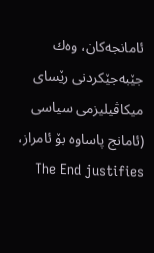ئامانجه‌كان، وه‌ك جێبه‌جێكردنی رێسا‌ی میكاڤیلیزمی سیاسی (ئامانج پاساوه‌ بۆ ئامراز، The End justifies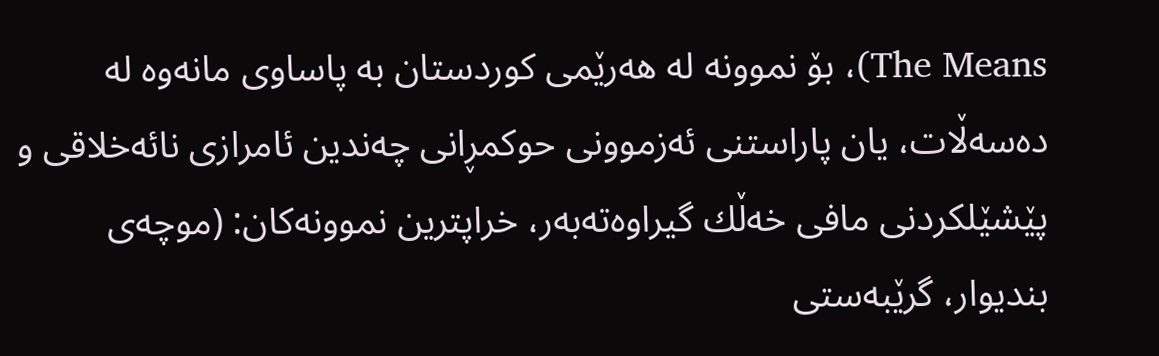The Means)، بۆ نموونه‌ له‌ هه‌رێمی كوردستان به‌ پاساوی مانه‌وه‌ له‌ ده‌سه‌ڵات، یان پاراستنی ئه‌زموونی حوكمڕانی چه‌ندین ئامرازی نائه‌خلاقی و پێشێلكردنی مافی خه‌ڵك گیراوه‌ته‌به‌ر، خراپترین نموونه‌كان: (موچه‌ى بندیوار، گرێبه‌ستی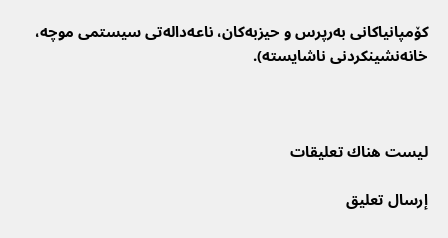كۆمپانیاكانی به‌رپرس و حیزبه‌كان، ناعه‌داله‌تی سیستمی موچه‌، خانه‌نشینكردنی ناشایسته‌).



ليست هناك تعليقات

إرسال تعليق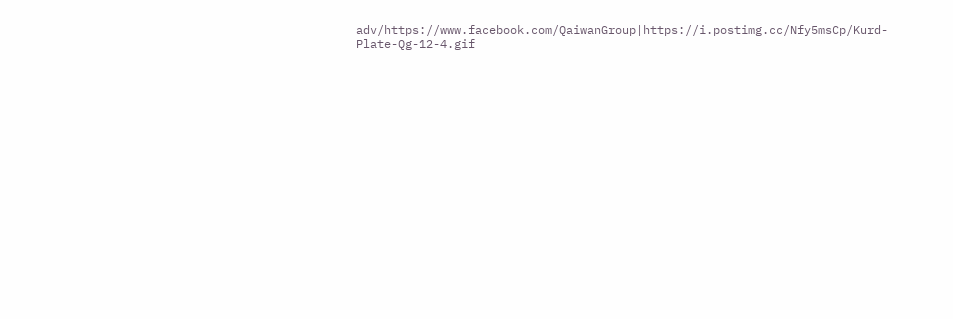adv/https://www.facebook.com/QaiwanGroup|https://i.postimg.cc/Nfy5msCp/Kurd-Plate-Qg-12-4.gif